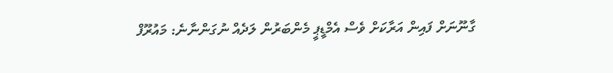ގާނޫނަށް ފައިން އަރާކަށް ވެސް އެމްޑީޕީ މެންބަރުން ލަދެއް ނުގަންނާނެ: މައުރޫފް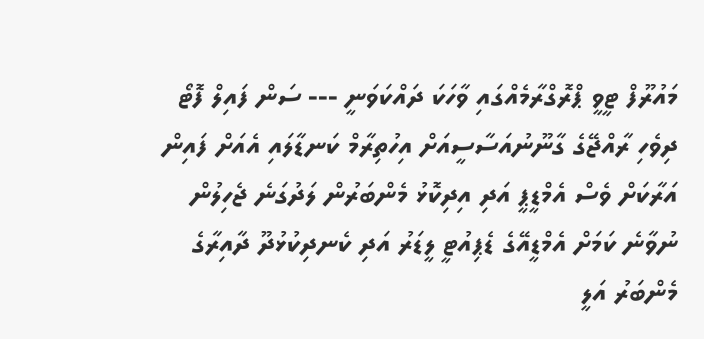މައުރޫފް ޓީވީ ޕްރޮގްރާމެއްގައި ވާހަކަ ދައްކަވަނީ --- ސަން ފައިލް ފޮޓޯ
ދިވެހި ރާއްޖޭގެ ގާނޫނުއަސާސީއަށް އިހުތިރާމް ކަނޑާލައި އެއަށް ފައިން އަރާކަށް ވެސް އެމްޑީޕީ އަދި އިދިކޮޅު މެންބަރުން ލަދުގަނެ ޖެހިލުން ނުވާނެ ކަމަށް އެމްޑީއޭގެ ޑެޕިއުޓީ ލީޑަރު އަދި ކެނދިކުޅުދޫ ދާއިރާގެ މެންބަރު އަލީ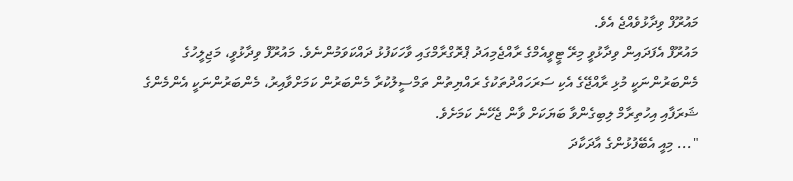މައުރޫފް ވިދާޅުވެއްޖެ އެވެ.
މައުރޫފް އެފަދައިން ވިދާޅުވީ މިރޭ ޓީވީއެމްގެ ރާއްޖެމިއަދު ޕްރޮގްރާމްގައި ވާހަކަފުޅު ދައްކަވަމުންނެވެ. މައުރޫފް ވިދާޅުވީ، މަޖިލީހުގެ މެންބަރުންނަކީ މުޅި ރާއްޖޭގެ އެކި ސަރަހައްދުތަކުގެ ރައްޔިތުން ތަމްސީލުކުރާ މެންބަރުން ކަމަށްވާއިރު، މެންބަރުންނަކީ އެންމެންގެ ޝަރަފާއި އިހުތިރާމް ލިބިގެންވާ ބަޔަކަށް ވާން ޖެހޭނެ ކަމަށެވެ.
"... މިއީ އެބޭފުޅުންގެ އާދަކާދަ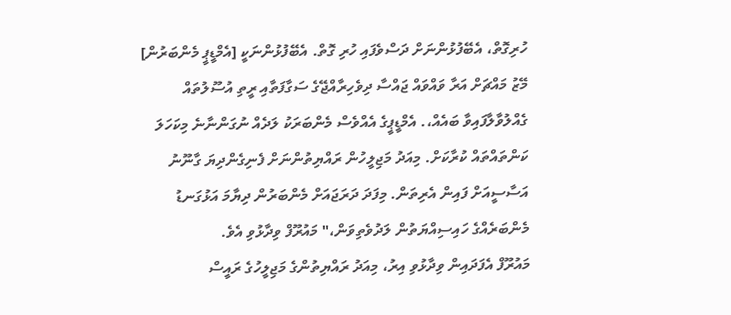ހުރިގޮތް، އެބޭފުޅުންނަށް ދަސްވެފައި ހުރި ގޮތް. އެބޭފުޅުންނަކީ [އެމްޑީޕީ މެންބަރުން] މޭޒު މައްޗަށް އަރާ ވައްވައް ޖައްސާ ދިވެހިރާއްޖޭގެ ސަގާފަތާއި ރީތި އުސޫލުތައް ގެއްލުވާލާފައިވާ ބައެއް،. އެމްޑީޕީގެ އެއްވެސް މެންބަރަކު ލަދެއް ނުގަންނާނެ މިކަހަލަ ކަންތައްތައް ކުރާކަށް. މިއަދު މަޖިލީހުން ރައްޔިތުންނަށް ފެނިގެންދިޔަ ގާނޫނު އަސާސީއަށް ފައިން އެރިތަން. މިފަދަ ދަރަޖައަށް މެންބަރުން ދިޔާމަ އަޅުގަނޑު މެންބަރެއްގެ ހައިސިއްޔަތުން ލަދުވެތިވަން،" މައުރޫފް ވިދާޅުވި އެވެ.
މައުރޫފް އެފަދައިން ވިދާޅުވި އިރު، މިއަދު ރައްޔިތުންގެ މަޖިލީހުގެ ރައީސް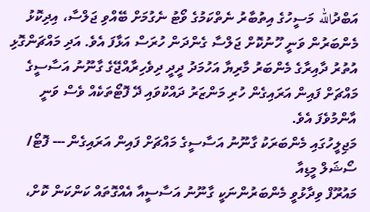އަބްދުالله މަސީހުގެ އިތުބާރު ނެތްކަމުގެ ވޯޓު ނެގުމަށް ބޭއްވި ޖަލްސާ، އިދިކޮޅު މެންބަރުން ވަނީ ހޫނުކޮށް ޖަލްސާ ގެންދަން ހުރަސް އަޅާފަ އެވެ. އަދި މައްޗަންގޮޅި އުތުރު ދާއިރާގެ މެންބަރު މާރިޔާ އަހުމަދު ދީދީ ދިވެހިރާއްޖޭގެ ގާނޫނު އަސާސީގެ މައްޗަށް ފައިން އަރައިގެން ހުރި މަންޒަރު ދައްކުވައި ދޭ ފޮޓޯތަކެއް ވެސް ވަނީ އާންމުވެފަ އެވެ.
މަޖިލީހުގައި މެންބަރަކު ގާނޫނު އަސާސީގެ މައްޗަށް ފައިން އަރައިގެން --- ފޮޓޯ/ ސޯޝަލް މީޑިއާ
މައުރޫފް ވިދާޅުވީ މެންބަރުންނަކީ ގާނޫނު އަސާސީއާ އެއްގޮތައް ކަންކަން ކޮށް،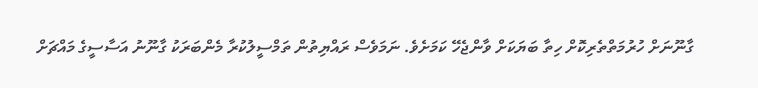ގާނޫނަށް ހުރުމަތްތެރިކޮށް ހިތާ ބަޔަކަށް ވާންޖެހޭ ކަމަށެވެ. ނަމަވެސް ރައްޔިތުން ތަމްސީލުކުރާ މެންބަރަކު ގާނޫނު އަސާސީގެ މައްޗަށް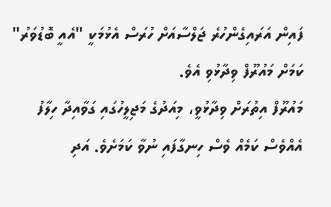ފައިން އަރައިގެންހުރެ ޖަލްސާއަށް ހުރަސް އެޅުމަކީ "އެއީ ބޮޑުވަރު" ކަމަށް މައުރޫފް ވިދާޅުވި އެވެ.
މައުރޫފް އިތުރަށް ވިދާޅުވީ، މިއަދުގެ މަޖިލީހުގައި ގަވާއިދާ ހިލާފު އެއްވެސް ކަމެއް ވެސް ހިނގާފައި ނުވާ ކަމަށެވެ. އަދި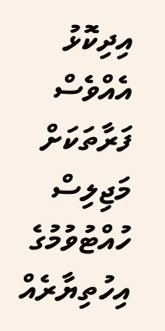އިދިކޮޅު އެއްވެސް ފަރާތަކަށް މަޖިލިސް ހުއްޓުވުމުގެ އިހުތިޔާރެއް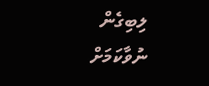ލިބިގެން ނުވާކަމަށް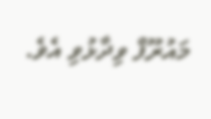މައުރޫފް ވިދާޅުވި އެވެ.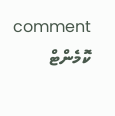comment ކޮމެންޓް